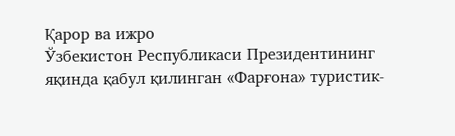Қарор ва ижро
Ўзбекистон Республикаси Президентининг яқинда қабул қилинган «Фарғона» туристик-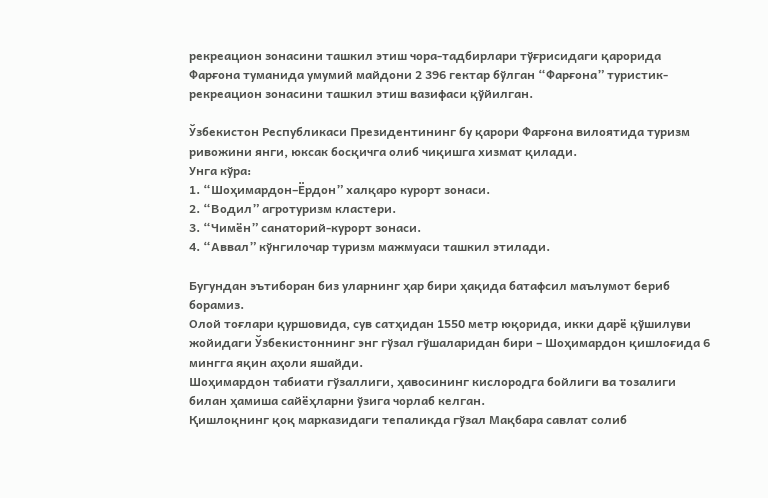рекреацион зонасини ташкил этиш чора-тадбирлари тўғрисидаги қарорида Фарғона туманида умумий майдони 2 396 гектар бўлган “Фарғона” туристик-рекреацион зонасини ташкил этиш вазифаси қўйилган.

Ўзбекистон Республикаси Президентининг бу қарори Фарғона вилоятида туризм ривожини янги, юксак босқичга олиб чиқишга хизмат қилади.
Унга кўра:
1. “Шоҳимардон–Ёрдон” халқаро курорт зонаси.
2. “Водил” агротуризм кластери.
3. “Чимён” санаторий-курорт зонаси.
4. “Аввал” кўнгилочар туризм мажмуаси ташкил этилади.

Бугундан эътиборан биз уларнинг ҳар бири ҳақида батафсил маълумот бериб борамиз.
Олой тоғлари қуршовида, сув сатҳидан 1550 метр юқорида, икки дарё қўшилуви жойидаги Ўзбекистоннинг энг гўзал гўшаларидан бири – Шоҳимардон қишлоғида 6 мингга яқин аҳоли яшайди.
Шоҳимардон табиати гўзаллиги, ҳавосининг кислородга бойлиги ва тозалиги билан ҳамиша сайёҳларни ўзига чорлаб келган.
Қишлоқнинг қоқ марказидаги тепаликда гўзал Мақбара савлат солиб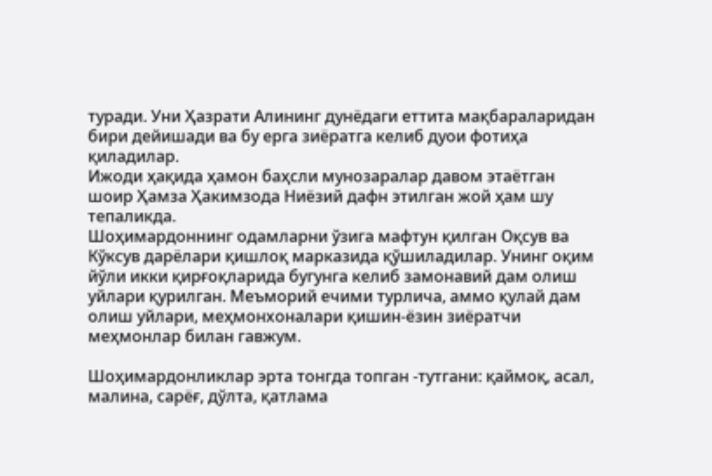туради. Уни Ҳазрати Алининг дунёдаги еттита мақбараларидан бири дейишади ва бу ерга зиёратга келиб дуои фотиҳа қиладилар.
Ижоди ҳақида ҳамон баҳсли мунозаралар давом этаётган шоир Ҳамза Ҳакимзода Ниёзий дафн этилган жой ҳам шу тепаликда.
Шоҳимардоннинг одамларни ўзига мафтун қилган Оқсув ва Кўксув дарёлари қишлоқ марказида қўшиладилар. Унинг оқим йўли икки қирғоқларида бугунга келиб замонавий дам олиш уйлари қурилган. Меъморий ечими турлича, аммо қулай дам олиш уйлари, меҳмонхоналари қишин-ёзин зиёратчи меҳмонлар билан гавжум.

Шоҳимардонликлар эрта тонгда топган -тутгани: қаймоқ, асал, малина, сарёғ, дўлта, қатлама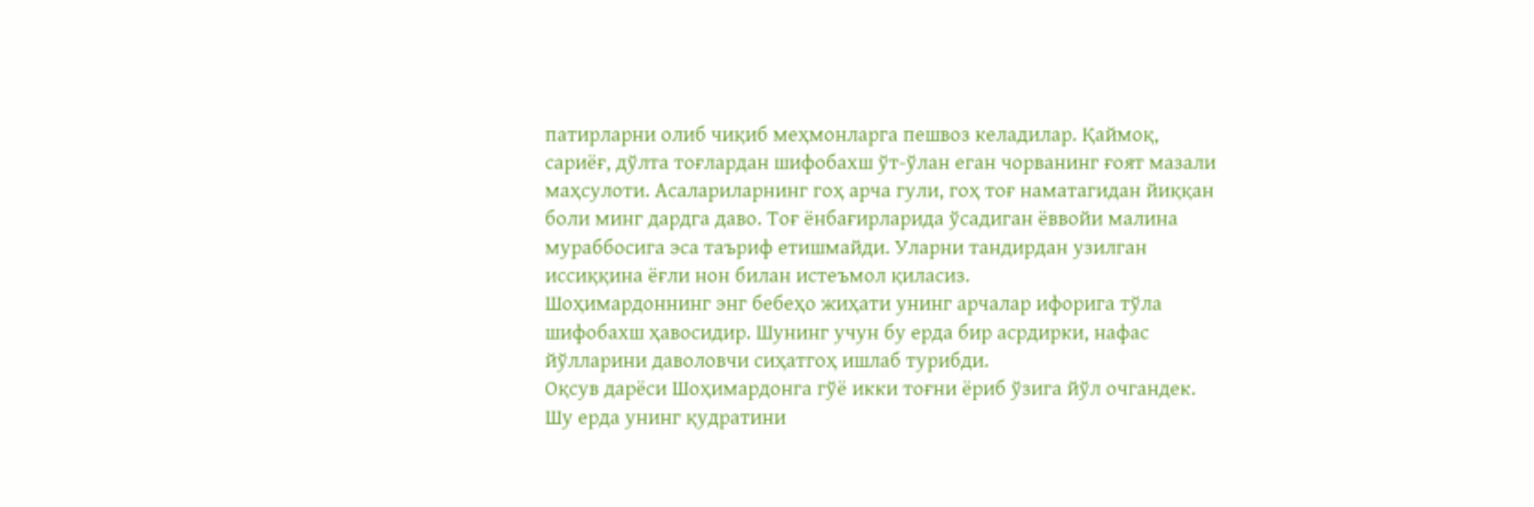патирларни олиб чиқиб меҳмонларга пешвоз келадилар. Қаймоқ, сариёғ, дўлта тоғлардан шифобахш ўт-ўлан еган чорванинг ғоят мазали маҳсулоти. Асалариларнинг гоҳ арча гули, гоҳ тоғ наматагидан йиққан боли минг дардга даво. Тоғ ёнбағирларида ўсадиган ёввойи малина мураббосига эса таъриф етишмайди. Уларни тандирдан узилган иссиққина ёғли нон билан истеъмол қиласиз.
Шоҳимардоннинг энг бебеҳо жиҳати унинг арчалар ифорига тўла шифобахш ҳавосидир. Шунинг учун бу ерда бир асрдирки, нафас йўлларини даволовчи сиҳатгоҳ ишлаб турибди.
Оқсув дарёси Шоҳимардонга гўё икки тоғни ёриб ўзига йўл очгандек. Шу ерда унинг қудратини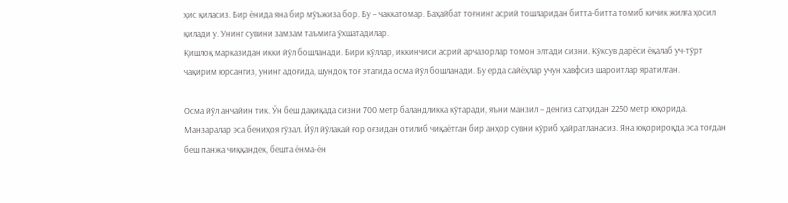ҳис қиласиз. Бир ёнида яна бир мўъжиза бор. Бу – чаккатомар. Баҳайбат тоғнинг асрий тошларидан битта-битта томиб кичик жилға ҳосил қилади у. Унинг сувини замзам таъмига ўхшатадилар.
Қишлоқ марказидан икки йўл бошланади. Бири кўллар, иккинчиси асрий арчазорлар томон элтади сизни. Кўксув дарёси ёқалаб уч-тўрт чақирим юрсангиз, унинг адоғида, шундоқ тоғ этагида осма йўл бошланади. Бу ерда сайёҳлар учун хавфсиз шароитлар яратилган.

Осма йўл анчайин тик. Ўн беш дақиқада сизни 700 метр баландликка кўтаради, яъни манзил – денгиз сатҳидан 2250 метр юқорида. Манзаралар эса бениҳоя гўзал. Йўл йўлакай ғор оғзидан отилиб чиқаётган бир анҳор сувни кўриб ҳайратланасиз. Яна юқорироқда эса тоғдан беш панжа чиққандек, бешта ёнма-ён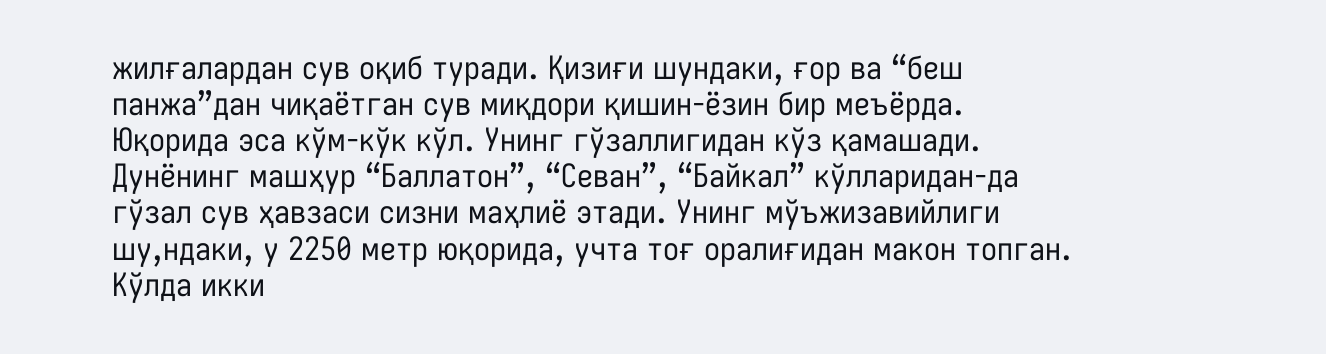жилғалардан сув оқиб туради. Қизиғи шундаки, ғор ва “беш панжа”дан чиқаётган сув миқдори қишин-ёзин бир меъёрда.
Юқорида эса кўм-кўк кўл. Унинг гўзаллигидан кўз қамашади. Дунёнинг машҳур “Баллатон”, “Севан”, “Байкал” кўлларидан-да гўзал сув ҳавзаси сизни маҳлиё этади. Унинг мўъжизавийлиги шу,ндаки, у 2250 метр юқорида, учта тоғ оралиғидан макон топган.
Кўлда икки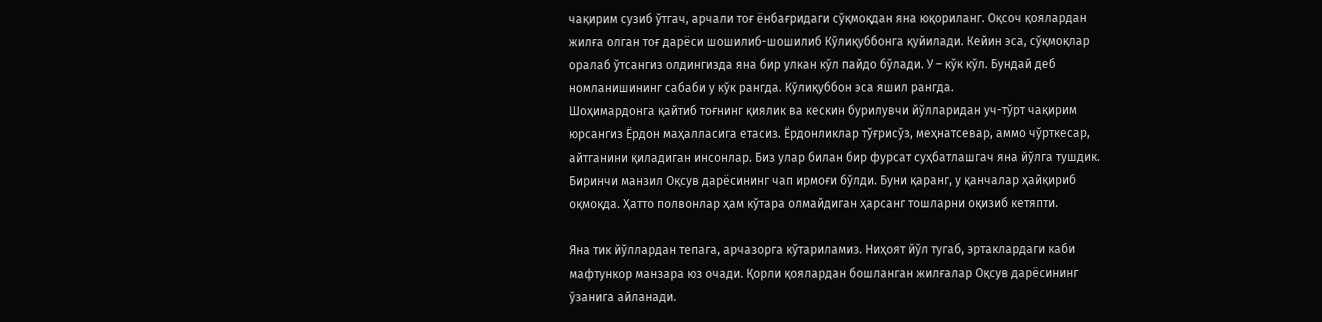чақирим сузиб ўтгач, арчали тоғ ёнбағридаги сўқмоқдан яна юқориланг. Оқсоч қоялардан жилға олган тоғ дарёси шошилиб-шошилиб Кўлиқуббонга қуйилади. Кейин эса, сўқмоқлар оралаб ўтсангиз олдингизда яна бир улкан кўл пайдо бўлади. У – кўк кўл. Бундай деб номланишининг сабаби у кўк рангда. Кўлиқуббон эса яшил рангда.
Шоҳимардонга қайтиб тоғнинг қиялик ва кескин бурилувчи йўлларидан уч-тўрт чақирим юрсангиз Ёрдон маҳалласига етасиз. Ёрдонликлар тўғрисўз, меҳнатсевар, аммо чўрткесар, айтганини қиладиган инсонлар. Биз улар билан бир фурсат суҳбатлашгач яна йўлга тушдик. Биринчи манзил Оқсув дарёсининг чап ирмоғи бўлди. Буни қаранг, у қанчалар ҳайқириб оқмоқда. Ҳатто полвонлар ҳам кўтара олмайдиган ҳарсанг тошларни оқизиб кетяпти.

Яна тик йўллардан тепага, арчазорга кўтариламиз. Ниҳоят йўл тугаб, эртаклардаги каби мафтункор манзара юз очади. Қорли қоялардан бошланган жилғалар Оқсув дарёсининг ўзанига айланади.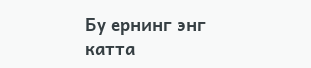Бу ернинг энг катта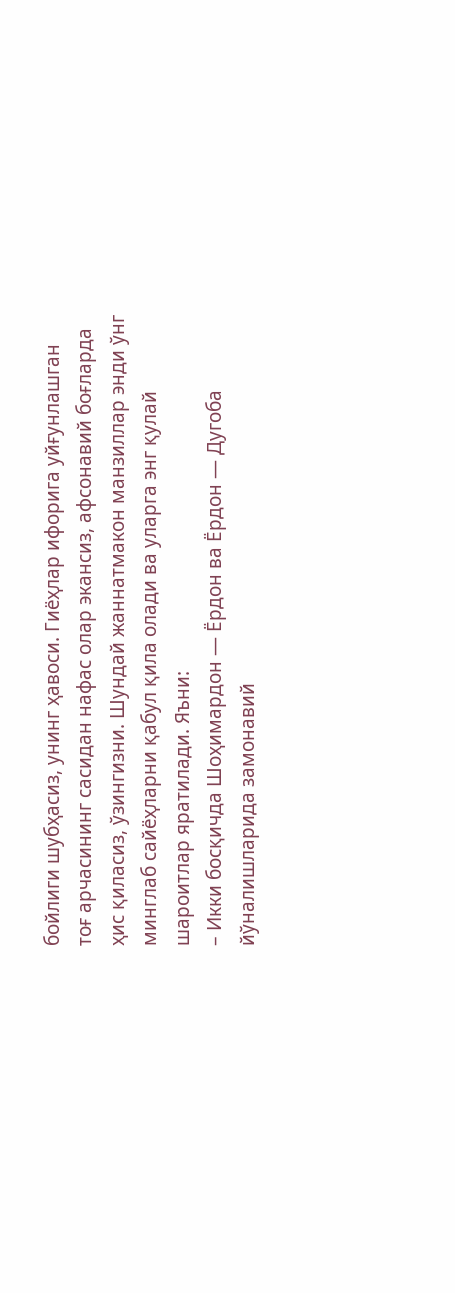бойлиги шубҳасиз, унинг ҳавоси. Гиёҳлар ифорига уйғунлашган тоғ арчасининг сасидан нафас олар экансиз, афсонавий боғларда ҳис қиласиз, ўзингизни. Шундай жаннатмакон манзиллар энди ўнг минглаб сайёҳларни қабул қила олади ва уларга энг қулай шароитлар яратилади. Яъни:
– Икки босқичда Шоҳимардон — Ёрдон ва Ёрдон — Дугоба йўналишларида замонавий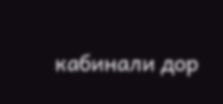кабинали дор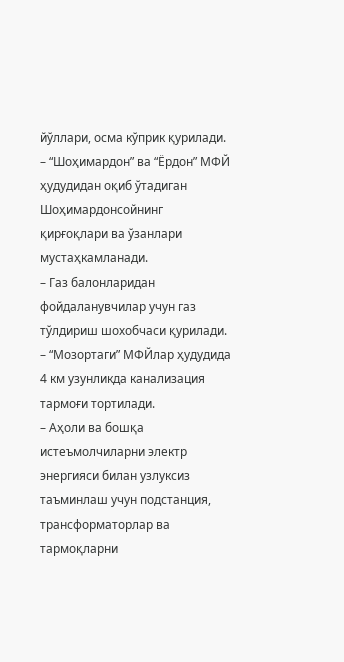йўллари, осма кўприк қурилади.
– “Шоҳимардон” ва “Ёрдон” МФЙ ҳудудидан оқиб ўтадиган Шоҳимардонсойнинг қирғоқлари ва ўзанлари мустаҳкамланади.
– Газ балонларидан фойдаланувчилар учун газ тўлдириш шохобчаси қурилади.
– “Мозортаги” МФЙлар ҳудудида 4 км узунликда канализация тармоғи тортилади.
– Аҳоли ва бошқа истеъмолчиларни электр энергияси билан узлуксиз таъминлаш учун подстанция, трансформаторлар ва тармоқларни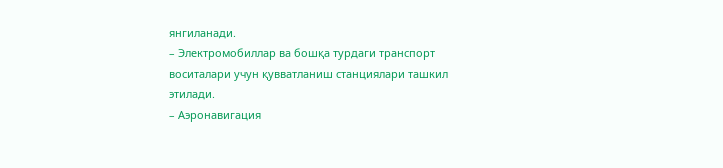янгиланади.
– Электромобиллар ва бошқа турдаги транспорт воситалари учун қувватланиш станциялари ташкил этилади.
– Аэронавигация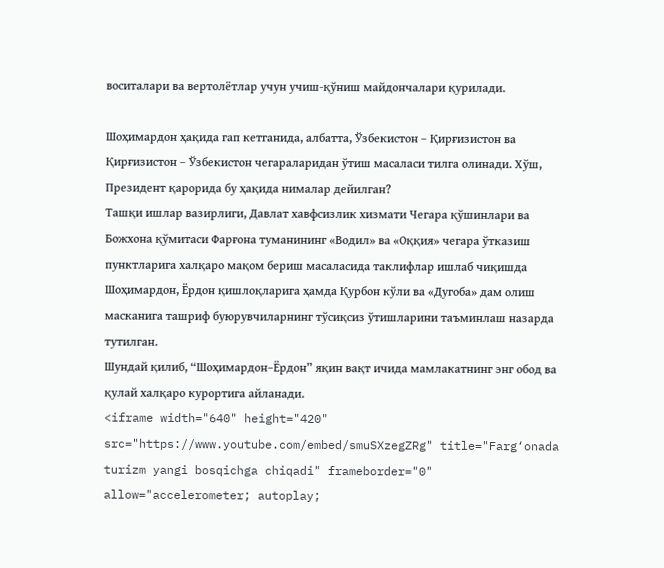воситалари ва вертолётлар учун учиш-қўниш майдончалари қурилади.

Шоҳимардон ҳақида гап кетганида, албатта, Ўзбекистон – Қирғизистон ва Қирғизистон – Ўзбекистон чегараларидан ўтиш масаласи тилга олинади. Хўш, Президент қарорида бу ҳақида нималар дейилган?
Ташқи ишлар вазирлиги, Давлат хавфсизлик хизмати Чегара қўшинлари ва Божхона қўмитаси Фарғона туманининг «Водил» ва «Оққия» чегара ўтказиш пунктларига халқаро мақом бериш масаласида таклифлар ишлаб чиқишда Шоҳимардон, Ёрдон қишлоқларига ҳамда Қурбон кўли ва «Дугоба» дам олиш масканига ташриф буюрувчиларнинг тўсиқсиз ўтишларини таъминлаш назарда тутилган.
Шундай қилиб, “Шоҳимардон–Ёрдон” яқин вақт ичида мамлакатнинг энг обод ва қулай халқаро курортига айланади.
<iframe width="640" height="420" src="https://www.youtube.com/embed/smuSXzegZRg" title="Farg‘onada turizm yangi bosqichga chiqadi" frameborder="0" allow="accelerometer; autoplay;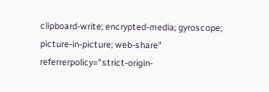clipboard-write; encrypted-media; gyroscope; picture-in-picture; web-share" referrerpolicy="strict-origin-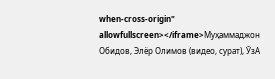when-cross-origin" allowfullscreen></iframe>Муҳаммаджон Обидов, Элёр Олимов (видео, сурат), ЎзА